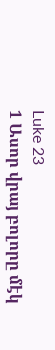Luke 23
1 Ասոր վրայ բոլորը մէկ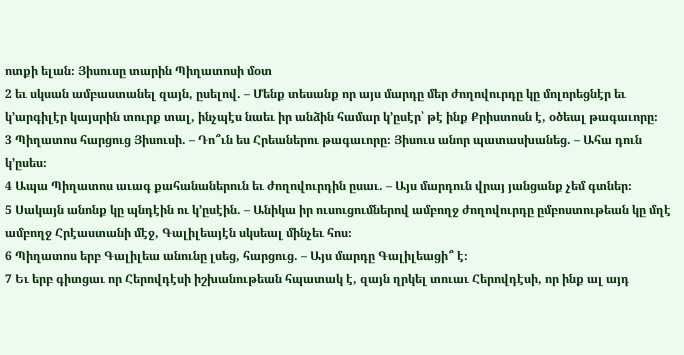ոտքի ելան։ Յիսուսը տարին Պիղատոսի մօտ
2 եւ սկսան ամբաստանել զայն, ըսելով. – Մենք տեսանք որ այս մարդը մեր ժողովուրդը կը մոլորեցնէր եւ կ՚արգիլէր կայսրին տուրք տալ, ինչպէս նաեւ իր անձին համար կ՚ըսէր՝ թէ ինք Քրիստոսն է, օծեալ թագաւորը։
3 Պիղատոս հարցուց Յիսուսի. – Դո՞ւն ես Հրեաներու թագաւորը։ Յիսուս անոր պատասխանեց. – Ահա դուն կ՚ըսես։
4 Ապա Պիղատոս աւագ քահանաներուն եւ ժողովուրդին ըսաւ. – Այս մարդուն վրայ յանցանք չեմ գտներ։
5 Սակայն անոնք կը պնդէին ու կ՚ըսէին. – Անիկա իր ուսուցումներով ամբողջ ժողովուրդը ըմբոստութեան կը մղէ ամբողջ Հրէաստանի մէջ, Գալիլեայէն սկսեալ մինչեւ հոս։
6 Պիղատոս երբ Գալիլեա անունը լսեց, հարցուց. – Այս մարդը Գալիլեացի՞ է։
7 Եւ երբ գիտցաւ որ Հերովդէսի իշխանութեան հպատակ է, զայն ղրկել տուաւ Հերովդէսի, որ ինք ալ այդ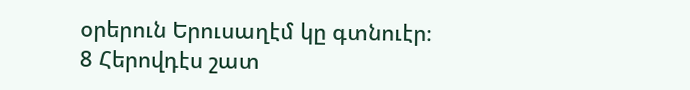օրերուն Երուսաղէմ կը գտնուէր։
8 Հերովդէս շատ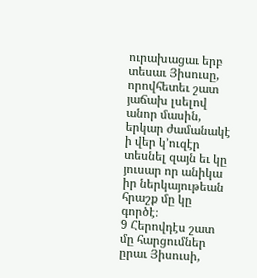ուրախացաւ երբ տեսաւ Յիսուսը, որովհետեւ շատ յաճախ լսելով անոր մասին, երկար ժամանակէ ի վեր կ՚ուզէր տեսնել զայն եւ կը յուսար որ անիկա իր ներկայութեան հրաշք մը կը գործէ։
9 Հերովդէս շատ մը հարցումներ ըրաւ Յիսուսի,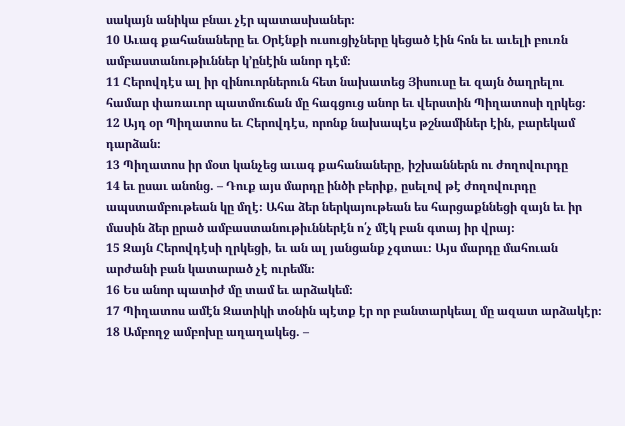սակայն անիկա բնաւ չէր պատասխաներ։
10 Աւագ քահանաները եւ Օրէնքի ուսուցիչները կեցած էին հոն եւ աւելի բուռն ամբաստանութիւններ կ՚ընէին անոր դէմ։
11 Հերովդէս ալ իր զինուորներուն հետ նախատեց Յիսուսը եւ զայն ծաղրելու համար փառաւոր պատմուճան մը հագցուց անոր եւ վերստին Պիղատոսի ղրկեց։
12 Այդ օր Պիղատոս եւ Հերովդէս, որոնք նախապէս թշնամիներ էին, բարեկամ դարձան։
13 Պիղատոս իր մօտ կանչեց աւագ քահանաները, իշխաններն ու ժողովուրդը
14 եւ ըսաւ անոնց. – Դուք այս մարդը ինծի բերիք, ըսելով թէ ժողովուրդը ապստամբութեան կը մղէ։ Ահա ձեր ներկայութեան ես հարցաքննեցի զայն եւ իր մասին ձեր ըրած ամբաստանութիւններէն ո՛չ մէկ բան գտայ իր վրայ։
15 Զայն Հերովդէսի ղրկեցի, եւ ան ալ յանցանք չգտաւ։ Այս մարդը մահուան արժանի բան կատարած չէ ուրեմն։
16 Ես անոր պատիժ մը տամ եւ արձակեմ։
17 Պիղատոս ամէն Զատիկի տօնին պէտք էր որ բանտարկեալ մը ազատ արձակէր։
18 Ամբողջ ամբոխը աղաղակեց. –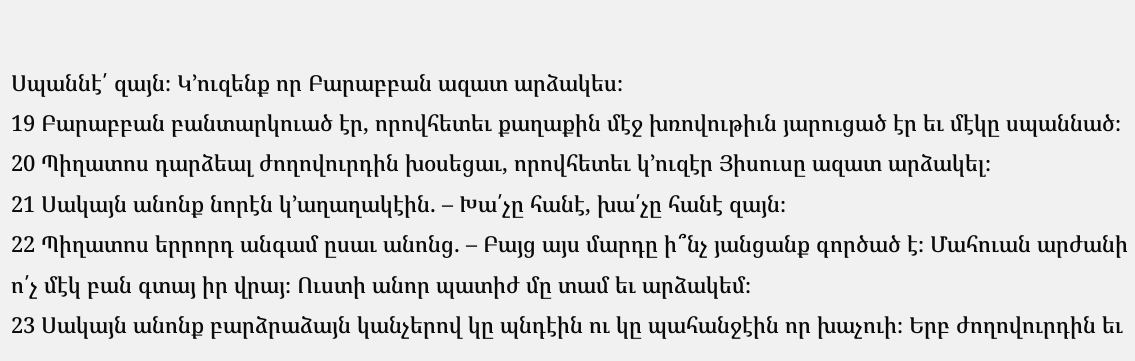Սպաննէ՛ զայն։ Կ՚ուզենք որ Բարաբբան ազատ արձակես։
19 Բարաբբան բանտարկուած էր, որովհետեւ քաղաքին մէջ խռովութիւն յարուցած էր եւ մէկը սպաննած։
20 Պիղատոս դարձեալ ժողովուրդին խօսեցաւ, որովհետեւ կ՚ուզէր Յիսուսը ազատ արձակել։
21 Սակայն անոնք նորէն կ՚աղաղակէին. – Խա՛չը հանէ, խա՛չը հանէ զայն։
22 Պիղատոս երրորդ անգամ ըսաւ անոնց. – Բայց այս մարդը ի՞նչ յանցանք գործած է։ Մահուան արժանի ո՛չ մէկ բան գտայ իր վրայ։ Ուստի անոր պատիժ մը տամ եւ արձակեմ։
23 Սակայն անոնք բարձրաձայն կանչերով կը պնդէին ու կը պահանջէին որ խաչուի։ Երբ ժողովուրդին եւ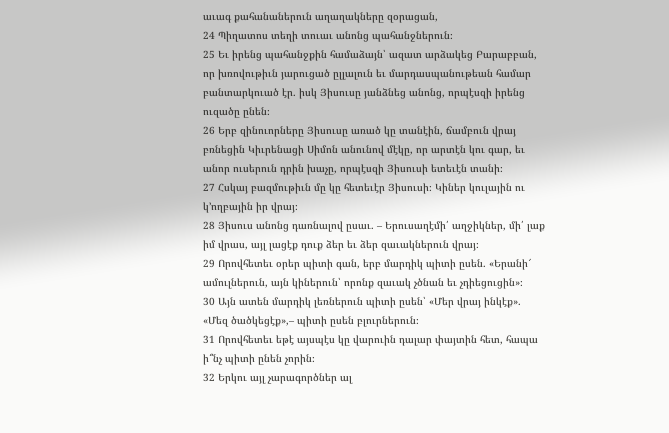աւագ քահանաներուն աղաղակները զօրացան,
24 Պիղատոս տեղի տուաւ անոնց պահանջներուն։
25 Եւ իրենց պահանջքին համաձայն՝ ազատ արձակեց Բարաբբան, որ խռովութիւն յարուցած ըլլալուն եւ մարդասպանութեան համար բանտարկուած էր. իսկ Յիսուսը յանձնեց անոնց, որպէսզի իրենց ուզածը ընեն։
26 Երբ զինուորները Յիսուսը առած կը տանէին, ճամբուն վրայ բռնեցին Կիւրենացի Սիմոն անունով մէկը, որ արտէն կու գար, եւ անոր ուսերուն դրին խաչը, որպէսզի Յիսուսի ետեւէն տանի։
27 Հսկայ բազմութիւն մը կը հետեւէր Յիսուսի։ Կիներ կուլային ու կ՚ողբային իր վրայ։
28 Յիսուս անոնց դառնալով ըսաւ. – Երուսաղէմի՛ աղջիկներ, մի՛ լաք իմ վրաս, այլ լացէք դուք ձեր եւ ձեր զաւակներուն վրայ։
29 Որովհետեւ օրեր պիտի գան, երբ մարդիկ պիտի ըսեն. «Երանի՜ ամուլներուն, այն կիներուն՝ որոնք զաւակ չծնան եւ չդիեցուցին»։
30 Այն ատեն մարդիկ լեռներուն պիտի ըսեն՝ «Մեր վրայ ինկէք». «Մեզ ծածկեցէք»,– պիտի ըսեն բլուրներուն։
31 Որովհետեւ եթէ այսպէս կը վարուին դալար փայտին հետ, հապա ի՞նչ պիտի ընեն չորին։
32 Երկու այլ չարագործներ ալ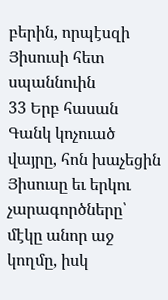բերին, որպէսզի Յիսուսի հետ սպաննուին
33 Երբ հասան Գանկ կոչուած վայրը, հոն խաչեցին Յիսուսը եւ երկու չարագործները՝ մէկը անոր աջ կողմը, իսկ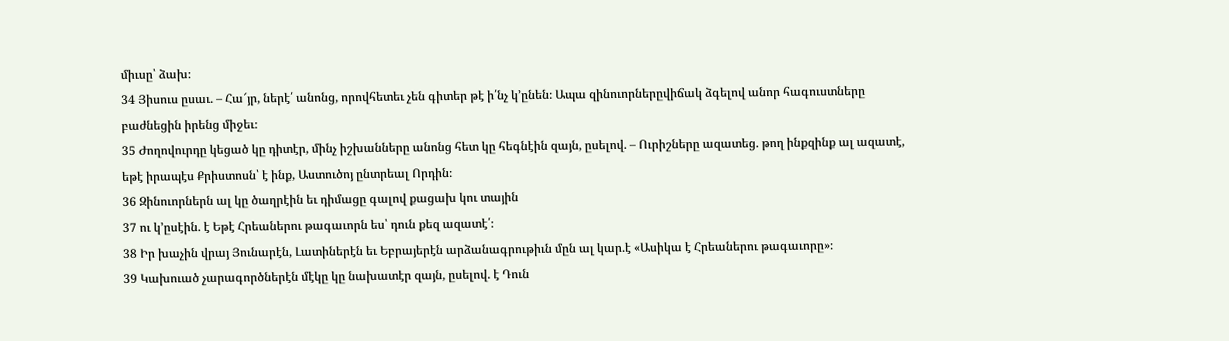միւսը՝ ձախ։
34 Յիսուս ըսաւ. – Հա՜յր, ներէ՛ անոնց, որովհետեւ չեն գիտեր թէ ի՛նչ կ՚ընեն։ Ապա զինուորներըվիճակ ձգելով անոր հագուստները բաժնեցին իրենց միջեւ։
35 Ժողովուրդը կեցած կը դիտէր, մինչ իշխանները անոնց հետ կը հեգնէին զայն, ըսելով. – Ուրիշները ազատեց. թող ինքզինք ալ ազատէ, եթէ իրապէս Քրիստոսն՝ է ինք, Աստուծոյ ընտրեալ Որդին։
36 Զինուորներն ալ կը ծաղրէին եւ դիմացը գալով քացախ կու տային
37 ու կ՚ըսէին. է Եթէ Հրեաներու թագաւորն ես՝ դուն քեզ ազատէ՛։
38 Իր խաչին վրայ Յունարէն, Լատիներէն եւ Եբրայերէն արձանագրութիւն մըն ալ կար.է «Ասիկա է Հրեաներու թագաւորը»։
39 Կախուած չարագործներէն մէկը կը նախատէր զայն, ըսելով. է Դուն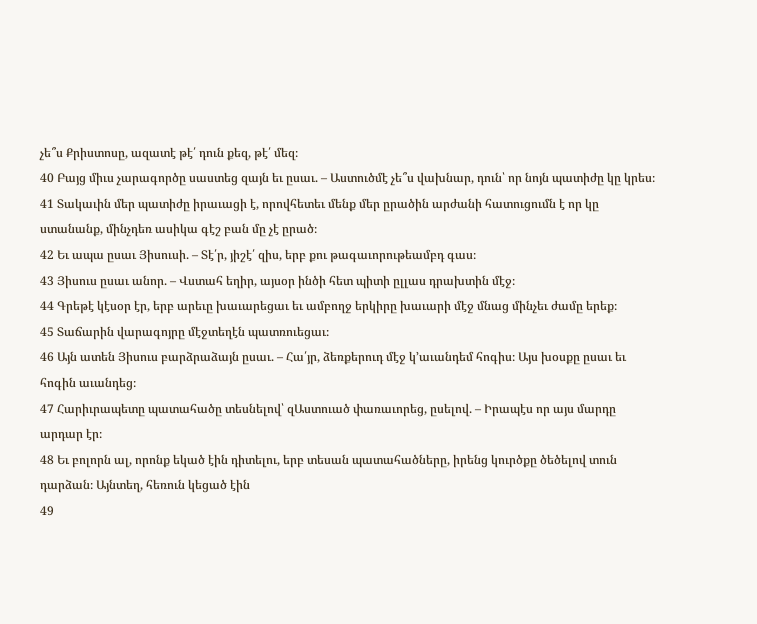չե՞ս Քրիստոսը, ազատէ թէ՛ դուն քեզ, թէ՛ մեզ։
40 Բայց միւս չարագործը սաստեց զայն եւ ըսաւ. – Աստուծմէ չե՞ս վախնար, դուն՝ որ նոյն պատիժը կը կրես։
41 Տակաւին մեր պատիժը իրաւացի է, որովհետեւ մենք մեր ըրածին արժանի հատուցումն է որ կը ստանանք, մինչդեռ ասիկա գէշ բան մը չէ ըրած։
42 Եւ ապա ըսաւ Յիսուսի. – Տէ՛ր, յիշէ՛ զիս, երբ քու թագաւորութեամբդ գաս։
43 Յիսուս ըսաւ անոր. – Վստահ եղիր, այսօր ինծի հետ պիտի ըլլաս դրախտին մէջ։
44 Գրեթէ կէսօր էր, երբ արեւը խաւարեցաւ եւ ամբողջ երկիրը խաւարի մէջ մնաց մինչեւ ժամը երեք։
45 Տաճարին վարագոյրը մէջտեղէն պատռուեցաւ։
46 Այն ատեն Յիսուս բարձրաձայն ըսաւ. – Հա՛յր, ձեռքերուդ մէջ կ՚աւանդեմ հոգիս։ Այս խօսքը ըսաւ եւ հոգին աւանդեց։
47 Հարիւրապետը պատահածը տեսնելով՝ զԱստուած փառաւորեց, ըսելով. – Իրապէս որ այս մարդը արդար էր։
48 Եւ բոլորն ալ, որոնք եկած էին դիտելու, երբ տեսան պատահածները, իրենց կուրծքը ծեծելով տուն դարձան։ Այնտեղ, հեռուն կեցած էին
49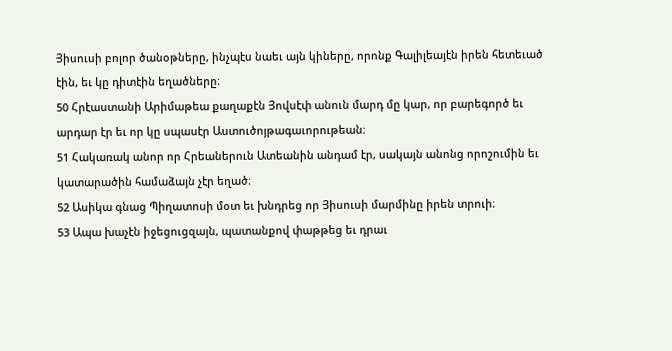Յիսուսի բոլոր ծանօթները, ինչպէս նաեւ այն կիները, որոնք Գալիլեայէն իրեն հետեւած էին, եւ կը դիտէին եղածները։
50 Հրէաստանի Արիմաթեա քաղաքէն Յովսէփ անուն մարդ մը կար, որ բարեգործ եւ արդար էր եւ որ կը սպասէր Աստուծոյթագաւորութեան։
51 Հակառակ անոր որ Հրեաներուն Ատեանին անդամ էր, սակայն անոնց որոշումին եւ կատարածին համաձայն չէր եղած։
52 Ասիկա գնաց Պիղատոսի մօտ եւ խնդրեց որ Յիսուսի մարմինը իրեն տրուի։
53 Ապա խաչէն իջեցուցզայն, պատանքով փաթթեց եւ դրաւ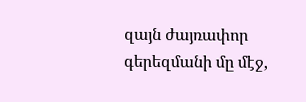զայն ժայռափոր գերեզմանի մը մէջ,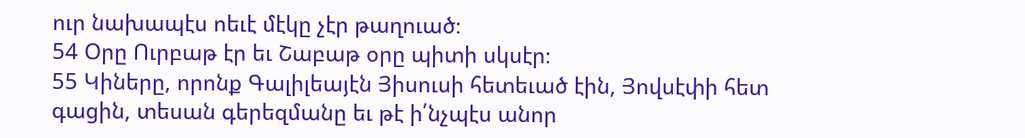ուր նախապէս ոեւէ մէկը չէր թաղուած։
54 Օրը Ուրբաթ էր եւ Շաբաթ օրը պիտի սկսէր։
55 Կիները, որոնք Գալիլեայէն Յիսուսի հետեւած էին, Յովսէփի հետ գացին, տեսան գերեզմանը եւ թէ ի՛նչպէս անոր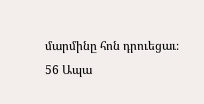մարմինը հոն դրուեցաւ։
56 Ապա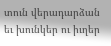տուն վերադարձան եւ խունկեր ու իւղեր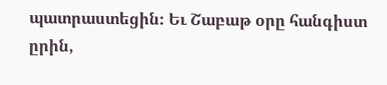պատրաստեցին։ Եւ Շաբաթ օրը հանգիստ ըրին,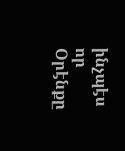ինչպէս որ Օրէնքը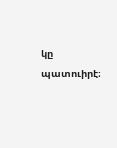կը պատուիրէ։